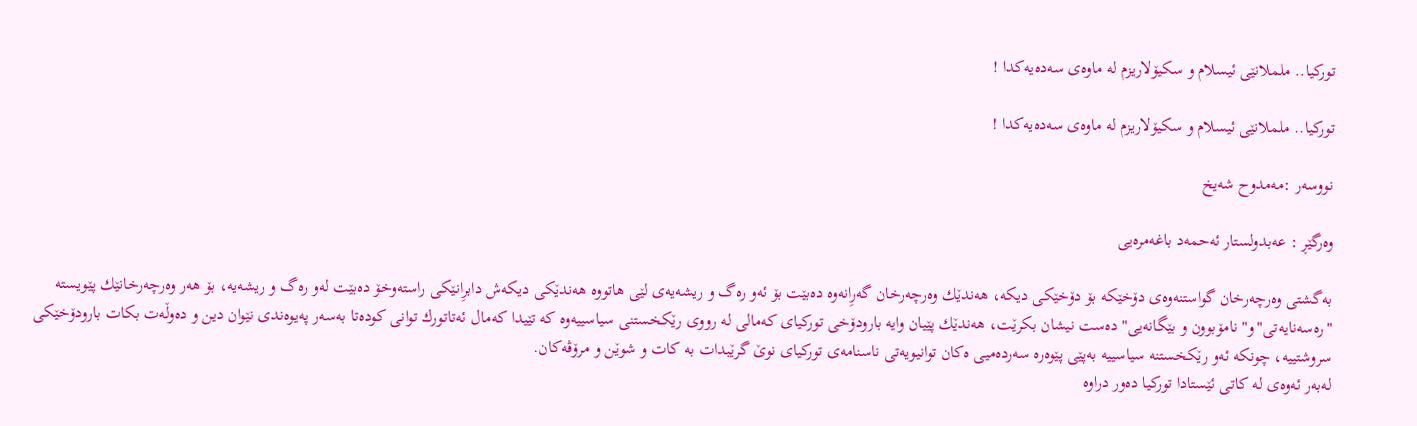توركیا.. ململانێی ئیسلام و سكیۆلاریزم له‌ ماوه‌ی سه‌ده‌یه‌كدا !

توركیا.. ململانێی ئیسلام و سكیۆلاریزم له‌ ماوه‌ی سه‌ده‌یه‌كدا !

نووسه‌ر :مه‌مدوح شه‌یخ

وه‌رگێڕ : عه‌بدولستار ئه‌حمه‌د باغه‌مره‌یی

به‌گشتی وه‌رچه‌رخان گواستنه‌وه‌ی دۆخێكه‌ بۆ دۆخێكی دیكه‌، هه‌ندێك وه‌رچه‌رخان گه‌رِانه‌وه‌ ده‌بێت بۆ ئه‌و ره‌گ و ریشه‌یه‌ی لێی هاتووه‌ هه‌ندێكی دیكه‌ش دابرِانێكی راسته‌وخۆ ده‌بێت له‌و ره‌گ و ریشه‌یه‌، بۆ هه‌ر وه‌رچه‌رخانێك پێویسته‌ "ره‌سه‌نایه‌تی"و" نامۆبوون و بێگانه‌یی" ده‌ست نیشان بكرێت، هه‌ندێك پێیان وایه‌ بارودۆخی توركیای كه‌مالی له‌ رووی رێكخستنی سیاسییه‌وه‌ كه‌ تێیدا كه‌مال ئه‌تاتورك توانی كوده‌تا به‌سه‌ر په‌یوه‌ندی نێوان دین و ده‌وڵه‌ت بكات بارودۆخێكی سروشتییه‌، چونكه‌ ئه‌و رێكخستنه‌ سیاسییه‌ به‌پێی پێوه‌ره‌ سه‌رده‌میی ه‌كان توانیویه‌تی ناسنامه‌ی توركیای نوێ گرێبدات به‌ كات و شوێن و مرۆڤه‌كان.
له‌به‌ر ئه‌وه‌ی له‌ كاتی ئێستادا توركیا ده‌ور دراوه‌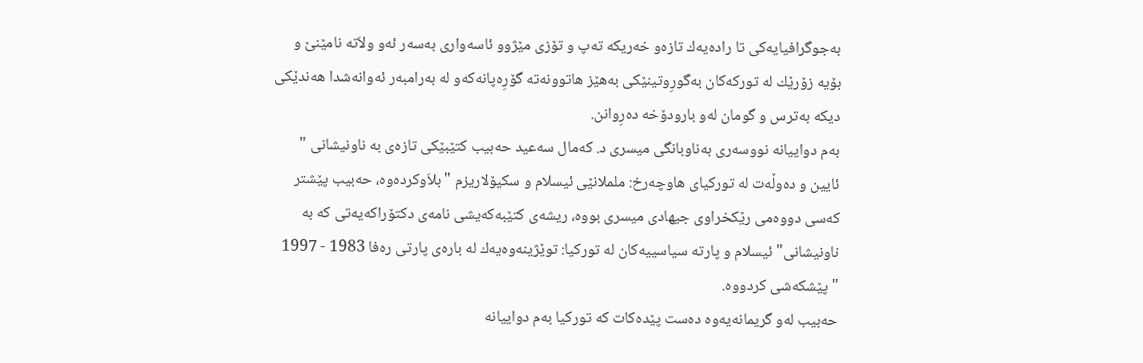به‌جوگرافیایه‌كی تا راده‌یه‌ك تازه‌و خه‌ریكه‌ ته‌پ و تۆزی مێژوو ئاسه‌واری به‌سه‌ر ئه‌و ولاَته‌ نامێنێ و بۆیه‌ زۆرێك له‌ توركه‌كان به‌گورِوتینێكی به‌هێز هاتوونه‌ته‌ گۆرِه‌پانه‌كه‌و له‌ به‌رامبه‌ر ئه‌وانه‌شدا هه‌ندێكی دیكه‌ به‌ترس و گومان له‌و بارودۆخه‌ ده‌رِوانن.
به‌م دواییانه‌ نووسه‌ری به‌ناوبانگی میسری د. كه‌مال سه‌عید حه‌بیب كتێبێكی تازه‌ی به‌ ناونیشانی " ئایین و ده‌وڵه‌ت له‌ توركیای هاوچه‌رخ: ململانێی ئیسلام و سكیۆلاریزم "بلاَوكرده‌وه‌، حه‌بیب پێشتر كه‌سی دووه‌می رێكخراوی جیهادی میسری بووه‌، ریشه‌ی كتێبه‌كه‌یشی نامه‌ی دكتۆراكه‌یه‌تی كه‌ به‌ ناونیشانی" ئیسلام و پارته‌ سیاسییه‌كان له‌ توركیا: توێژینه‌وه‌یه‌ك له‌ باره‌ی پارتی ره‌فا 1983 - 1997 " پێشكه‌شی كردووه‌.
حه‌بیب له‌و گریمانه‌یه‌وه‌ ده‌ست پێده‌كات كه‌ توركیا به‌م دواییانه‌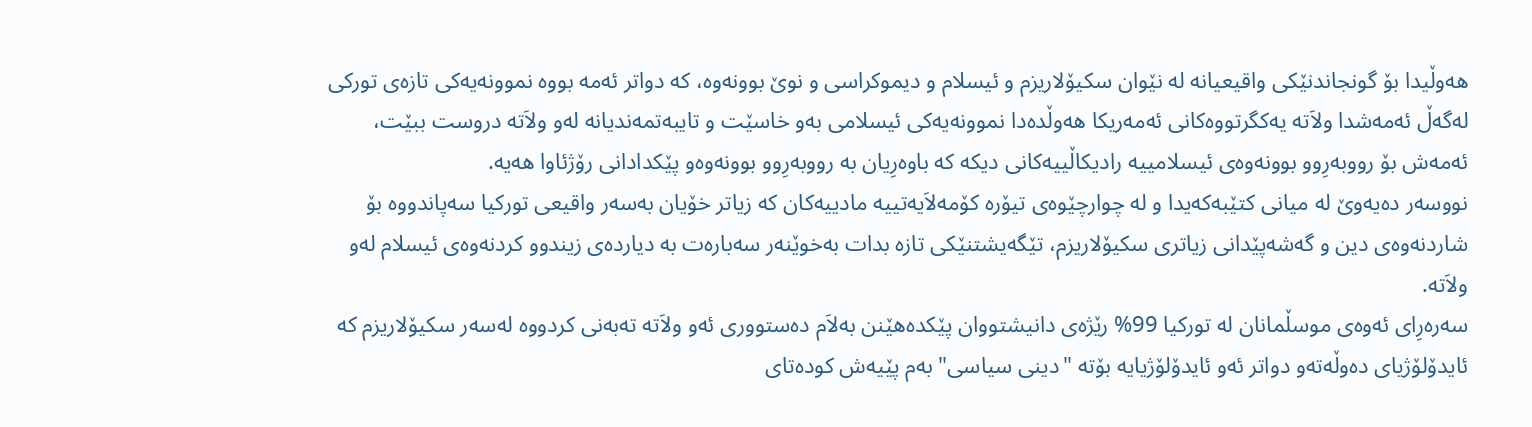هه‌وڵیدا بۆ گونجاندنێكی واقیعیانه‌ له‌ نێوان سكیۆلاریزم و ئیسلام و دیموكراسی و نوێ بوونه‌وه‌، كه‌ دواتر ئه‌مه‌ بووه‌ نموونه‌یه‌كی تازه‌ی توركی له‌گه‌ڵ ئه‌مه‌شدا ولاَته‌ یه‌كگرتووه‌كانی ئه‌مه‌ریكا هه‌وڵده‌دا نموونه‌یه‌كی ئیسلامی به‌و خاسێت و تایبه‌تمه‌ندیانه‌ له‌و ولاَته‌ دروست ببێت، ئه‌مه‌ش بۆ رووبه‌رِوو بوونه‌وه‌ی ئیسلامییه‌ رادیكاڵییه‌كانی دیكه‌ كه‌ باوه‌رِیان به‌ رووبه‌رِوو بوونه‌وه‌و پێكدادانی رۆژئاوا هه‌یه‌.
نووسه‌ر ده‌یه‌وێ له‌ میانی كتێبه‌كه‌یدا و له‌ چوارچێوه‌ی تیۆره‌ كۆمه‌لاَیه‌تییه‌ مادییه‌كان كه‌ زیاتر خۆیان به‌سه‌ر واقیعی توركیا سه‌پاندووه‌ بۆ شاردنه‌وه‌ی دین و گه‌شه‌پێدانی زیاتری سكیۆلاریزم، تێگه‌یشتنێكی تازه‌ بدات به‌خوێنه‌ر سه‌باره‌ت به‌ دیارده‌ی زیندوو كردنه‌وه‌ی ئیسلام له‌و ولاَته‌.
سه‌ره‌رِای ئه‌وه‌ی موسڵمانان له‌ توركیا 99% رێژه‌ی دانیشتووان پێكده‌هێنن به‌لاَم ده‌ستووری ئه‌و ولاَته‌ ته‌به‌نی كردووه‌ له‌سه‌ر سكیۆلاریزم كه‌ ئایدۆلۆژیای ده‌وڵه‌ته‌و دواتر ئه‌و ئایدۆلۆژیایه‌ بۆته‌ "دینی سیاسی" به‌م پێیه‌ش كوده‌تای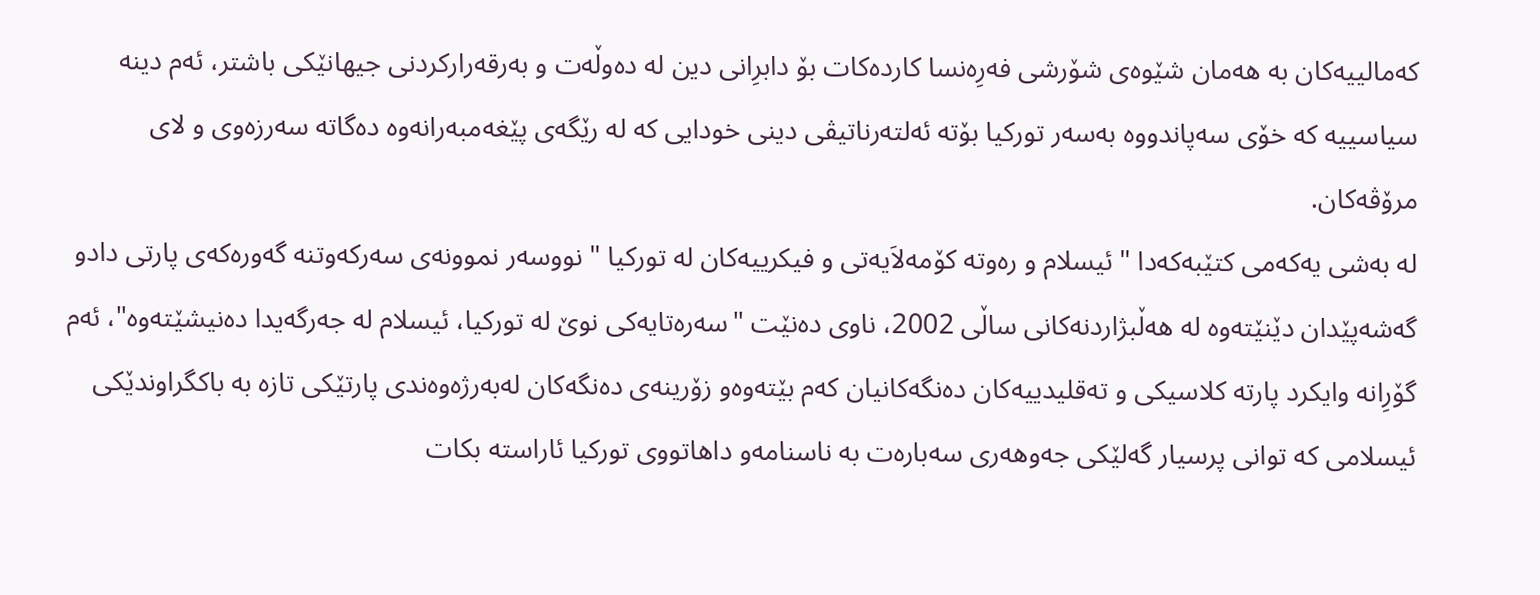كه‌مالییه‌كان به‌ هه‌مان شێوه‌ی شۆرشی فه‌رِه‌نسا كارده‌كات بۆ دابرِانی دین له‌ ده‌وڵه‌ت و به‌رقه‌راركردنی جیهانێكی باشتر، ئه‌م دینه‌ سیاسییه‌ كه‌ خۆی سه‌پاندووه‌ به‌سه‌ر توركیا بۆته‌ ئه‌لته‌رناتیڤی دینی خودایی كه‌ له‌ رێگه‌ی پێغه‌مبه‌رانه‌وه‌ ده‌گاته‌ سه‌رزه‌وی و لای مرۆڤه‌كان.
له‌ به‌شی یه‌كه‌می كتێبه‌كه‌دا " ئیسلام و ره‌وته‌ كۆمه‌لاَیه‌تی و فیكرییه‌كان له‌ توركیا " نووسه‌ر نموونه‌ی سه‌ركه‌وتنه‌ گه‌وره‌كه‌ی پارتی دادو گه‌شه‌پێدان دێنێته‌وه‌ له‌ هه‌ڵبژاردنه‌كانی ساڵی 2002، ناوی ده‌نێت "سه‌ره‌تایه‌كی نوێ له‌ توركیا، ئیسلام له‌ جه‌رگه‌یدا ده‌نیشێته‌وه‌"، ئه‌م گۆرِانه‌ وایكرد پارته‌ كلاسیكی و ته‌قلیدییه‌كان ده‌نگه‌كانیان كه‌م بێته‌وه‌و زۆرینه‌ی ده‌نگه‌كان له‌به‌رژه‌وه‌ندی پارتێكی تازه‌ به‌ باكگراوندێكی ئیسلامی كه‌ توانی پرسیار گه‌لێكی جه‌وهه‌ری سه‌باره‌ت به‌ ناسنامه‌و داهاتووی توركیا ئاراسته‌ بكات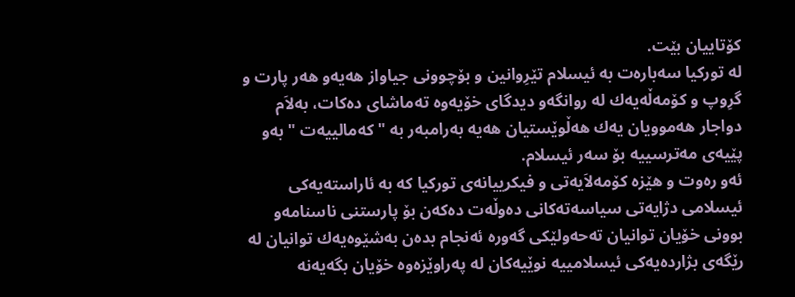كۆتاییان بێت.
له‌ توركیا سه‌باره‌ت به‌ ئیسلام تێرِوانین و بۆچوونی جیاواز هه‌یه‌و هه‌ر پارت و گرِوپ و كۆمه‌ڵه‌یه‌ك له‌ روانگه‌و دیدگای خۆیه‌وه‌ ته‌ماشای ده‌كات، به‌لاَم دواجار هه‌موویان یه‌ك هه‌ڵوێستیان هه‌یه‌ به‌رامبه‌ر به‌ " كه‌مالییه‌ت " به‌و پێیه‌ی مه‌ترسییه‌ بۆ سه‌ر ئیسلام.
ئه‌و ره‌وت و هێزه‌ كۆمه‌لاَیه‌تی و فیكرییانه‌ی توركیا كه‌ به‌ ئاراسته‌یه‌كی ئیسلامی دژایه‌تی سیاسه‌ته‌كانی ده‌وڵه‌ت ده‌كه‌ن بۆ پارستنی ناسنامه‌و بوونی خۆیان توانیان ته‌حه‌ولێكی گه‌وره‌ ئه‌نجام بده‌ن به‌شێوه‌یه‌ك توانیان له‌ رێگه‌ی بژارده‌یه‌كی ئیسلامییه‌ نوێیه‌كان له‌ په‌راوێزه‌وه‌ خۆیان بگه‌یه‌نه‌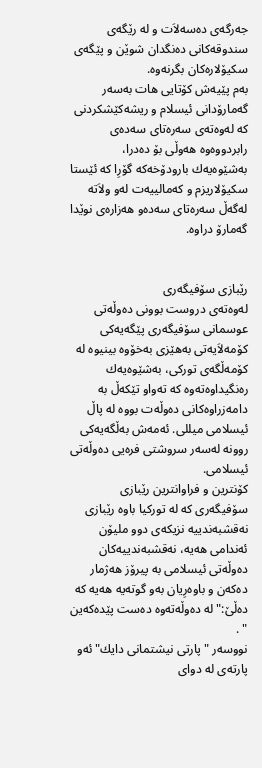جه‌رگه‌ی ده‌سه‌لاَت و له‌ رێگه‌ی سندوقه‌كانی ده‌نگدان شوێن و پێگه‌ی سكیۆلاره‌كان بگرنه‌وه‌.
به‌م پێیه‌ش كۆتایی هات به‌سه‌ر گه‌مارۆدانی ئیسلام و ریشه‌كێشكردنی كه‌ له‌وه‌ته‌ی سه‌ره‌تای سه‌ده‌ی رابردووه‌وه‌ هه‌وڵی بۆ ده‌درا، به‌شێوه‌یه‌ك بارودۆخه‌كه‌ گۆرِا كه‌ ئێستا سكیۆلاریزم و كه‌مالییه‌ت له‌و ولاَته‌ له‌گه‌ڵ سه‌ره‌تای سه‌ده‌و هه‌زاره‌ی نوێدا گه‌مارۆ دراوه‌.


رێبازی سۆفیگه‌ری
له‌وه‌ته‌ی دروست بوونی ده‌وڵه‌تی عوسمانی سۆفیگه‌ری پێگه‌یه‌كی كۆمه‌لاَیه‌تی به‌هێزی به‌خۆوه‌ بینیوه‌ له‌ كۆمه‌ڵگه‌ی توركی، به‌شێوه‌یه‌ك ره‌نگیداوه‌ته‌وه‌ كه‌ ته‌واو تێكه‌ڵ به‌ دامه‌زراوه‌كانی ده‌وڵه‌ت بووه‌ له‌ پاڵ ئیسلامی میللی. ئه‌مه‌ش به‌ڵگه‌یه‌كی روونه‌ له‌سه‌ر سروشتی فره‌یی ده‌وڵه‌تی ئیسلامی.
كۆنترین و فراوانترین رێبازی سۆفیگه‌ری كه‌ له‌ توركیا باوه‌ رێبازی نه‌قشبه‌ندییه‌ نزیكه‌ی دوو ملیۆن ئه‌ندامی هه‌یه‌، نه‌قشبه‌ندییه‌كان ده‌وڵه‌تی ئیسلامی به‌ پیرۆز هه‌ژمار ده‌كه‌ن و باوه‌رِیان به‌و گوته‌یه‌ هه‌یه‌ كه‌ ده‌ڵێ:" له‌ ده‌وڵه‌ته‌وه‌ ده‌ست پێده‌كه‌ین " .
نووسه‌ر "پارتی نیشتمانی دایك"ئه‌و پارته‌ی له‌ دوای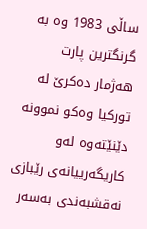ساڵی 1983 وه‌ به‌ گرنگترین پارت هه‌ژمار ده‌كرێ له‌ توركیا وه‌كو نموونه‌ دێنێته‌وه‌ له‌و كاریگه‌رییانه‌ی رێبازی نه‌قشبه‌ندی به‌سه‌ر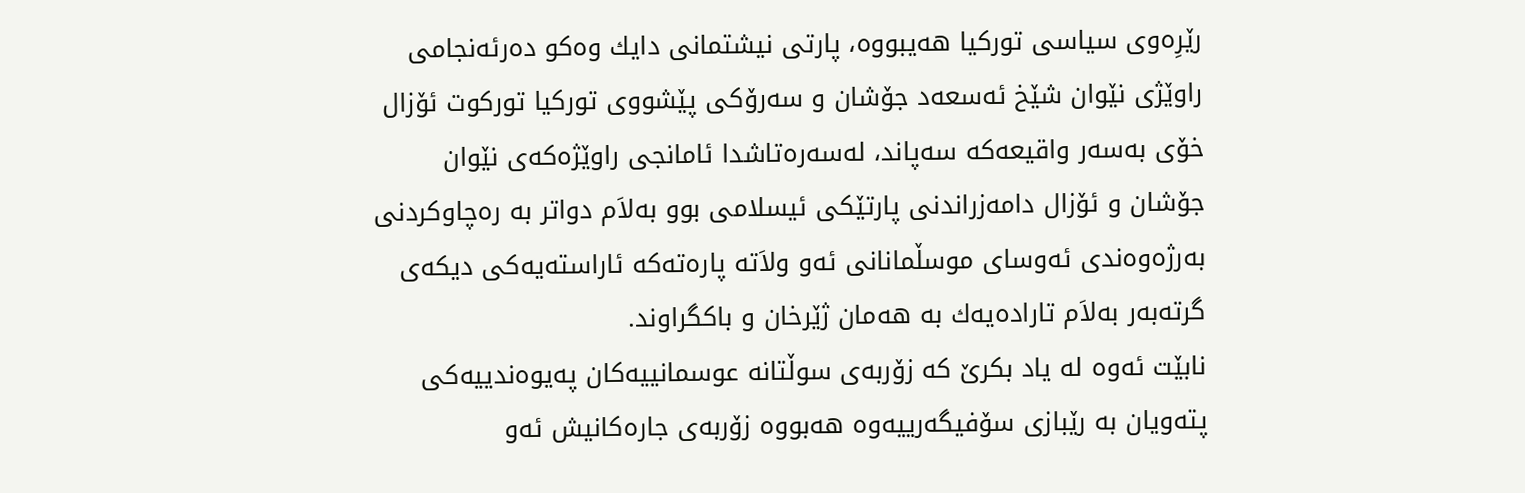رێرِه‌وی سیاسی توركیا هه‌یبووه‌، پارتی نیشتمانی دایك وه‌كو ده‌رئه‌نجامی راوێژی نێوان شێخ ئه‌سعه‌د جۆشان و سه‌رۆكی پێشووی توركیا توركوت ئۆزال خۆی به‌سه‌ر واقیعه‌كه‌ سه‌پاند، له‌سه‌ره‌تاشدا ئامانجی راوێژه‌كه‌ی نێوان جۆشان و ئۆزال دامه‌زراندنی پارتێكی ئیسلامی بوو به‌لاَم دواتر به‌ ره‌چاوكردنی به‌رژه‌وه‌ندی ئه‌وسای موسڵمانانی ئه‌و ولاَته‌ پاره‌ته‌كه‌ ئاراسته‌یه‌كی دیكه‌ی گرته‌به‌ر به‌لاَم تاراده‌یه‌ك به‌ هه‌مان ژێرخان و باكگراوند.
نابێت ئه‌وه‌ له‌ یاد بكرێ كه‌ زۆربه‌ی سوڵتانه‌ عوسمانییه‌كان په‌یوه‌ندییه‌كی پته‌ویان به‌ رێبازی سۆفیگه‌رییه‌وه‌ هه‌بووه‌ زۆربه‌ی جاره‌كانیش ئه‌و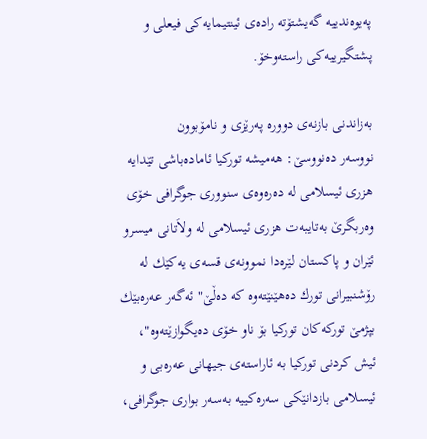په‌یوه‌ندییه‌ گه‌یشتۆته‌ راده‌ی ئینتیمایه‌كی فیعلی و پشتگیرییه‌كی راسته‌وخۆ.

به‌زاندنی بازنه‌ی دووره‌ په‌رێزی و نامۆبوون
نووسه‌ر ده‌نووسێ: هه‌میشه‌ توركیا ئاماده‌باشی تێدایه‌ هزری ئیسلامی له‌ ده‌ره‌وه‌ی سنووری جوگرافی خۆی وه‌ربگرێ به‌تایبه‌ت هزری ئیسلامی له‌ ولاَتانی میسرو ئێران و پاكستان لێره‌دا نموونه‌ی قسه‌ی یه‌كێك له‌ رۆشنبیرانی تورك ده‌هێنێته‌وه‌ كه‌ ده‌ڵێ" ئه‌گه‌ر عه‌ره‌بێك بپژمێ توركه‌كان توركیا بۆ ناو خۆی ده‌یگوازێته‌وه‌"، ئیش كردنی توركیا به‌ ئاراسته‌ی جیهانی عه‌ره‌بی و ئیسلامی بازدانێكی سه‌ره‌كییه‌ به‌سه‌ر بواری جوگرافی،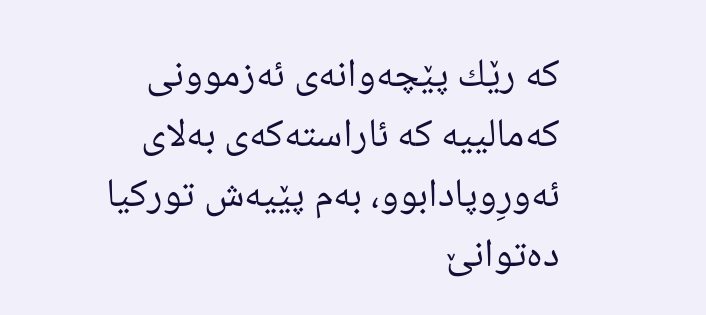كه‌ رێك پێچه‌وانه‌ی ئه‌زموونی كه‌مالییه‌ كه‌ ئاراسته‌كه‌ی به‌لای ئه‌ورِوپادابوو، به‌م پێیه‌ش توركیا ده‌توانێ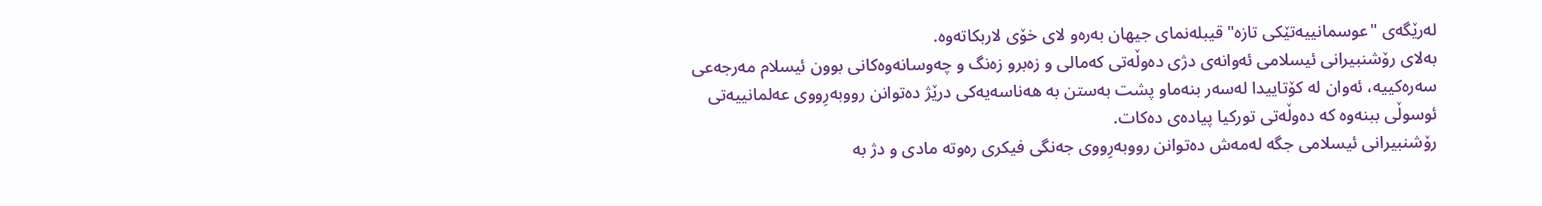له‌رێگه‌ی "عوسمانییه‌تێكی تازه‌"قیبله‌نمای جیهان به‌ره‌و لای خۆی لاربكاته‌وه‌.
به‌لای رۆشنبیرانی ئیسلامی ئه‌وانه‌ی دژی ده‌وڵه‌تی كه‌مالی و زه‌برو زه‌نگ و چه‌وسانه‌وه‌كانی بوون ئیسلام مه‌رجه‌عی سه‌ره‌كییه‌، ئه‌وان له‌ كۆتاییدا له‌سه‌ر بنه‌ماو پشت به‌ستن به‌ هه‌ناسه‌یه‌كی درێژ ده‌توانن رووبه‌رِووی عه‌لمانییه‌تی ئوسوڵی ببنه‌وه‌ كه‌ ده‌وڵه‌تی توركیا پیاده‌ی ده‌كات.
رۆشنبیرانی ئیسلامی جگه‌ له‌مه‌ش ده‌توانن رووبه‌رِووی جه‌نگی فیكری ره‌وته‌ مادی و دژ به‌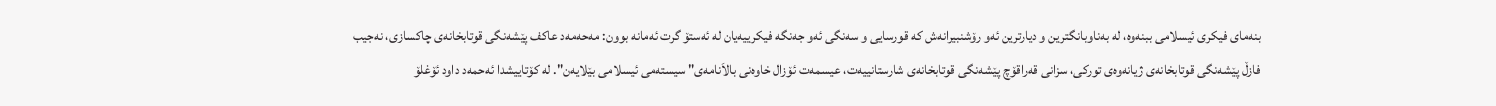بنه‌مای فیكری ئیسلامی ببنه‌وه‌، له‌ به‌ناوبانگترین و دیارترین ئه‌و رۆشنبیرانه‌ش كه‌ قورسایی و سه‌نگی ئه‌و جه‌نگه‌ فیكرییه‌یان له‌ ئه‌ستۆ گرت ئه‌مانه‌ بوون: مه‌حه‌مه‌د عاكف پێشه‌نگی قوتابخانه‌ی چاكسازی، نه‌جیب فازڵ پێشه‌نگی قوتابخانه‌ی ژیانه‌وه‌ی توركی، سزانی قه‌راقۆچ پێشه‌نگی قوتابخانه‌ی شارستانییه‌ت، عیسمه‌ت ئۆزال خاوه‌نی بالاَنامه‌ی" سیسته‌می ئیسلامی بێلایه‌ن". له‌ كۆتاییشدا ئه‌حمه‌د داود ئۆغلۆ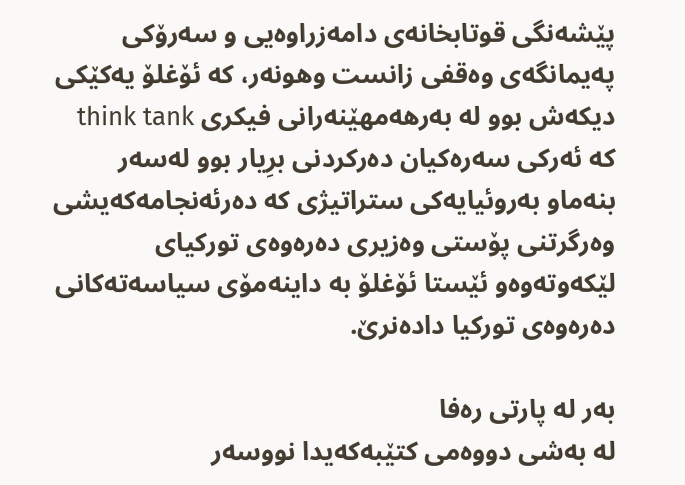پێشه‌نگی قوتابخانه‌ی دامه‌زراوه‌یی و سه‌رۆكی په‌یمانگه‌ی وه‌قفی زانست وهونه‌ر، كه‌ ئۆغلۆ یه‌كێكی دیكه‌ش بوو له‌ به‌رهه‌مهێنه‌رانی فیكری think tank كه‌ ئه‌ركی سه‌ره‌كیان ده‌ركردنی برِیار بوو له‌سه‌ر بنه‌ماو به‌روئیایه‌كی ستراتیژی كه‌ ده‌رئه‌نجامه‌كه‌یشی وه‌رگرتنی پۆستی وه‌زیری ده‌ره‌وه‌ی توركیای لێكه‌وته‌وه‌و ئێستا ئۆغلۆ به‌ داینه‌مۆی سیاسه‌ته‌كانی ده‌ره‌وه‌ی توركیا داده‌نرێ.

به‌ر له‌ پارتی ره‌فا
له‌ به‌شی دووه‌می كتێبه‌كه‌یدا نووسه‌ر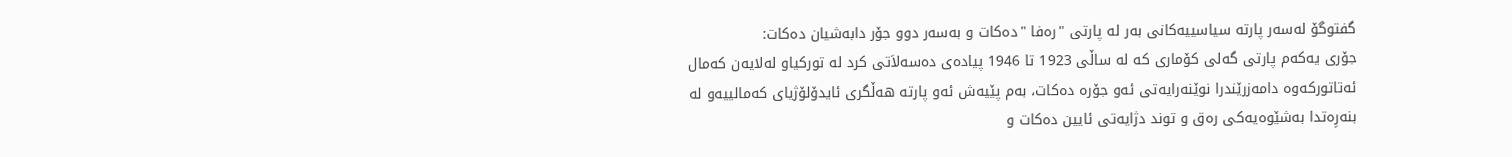گفتوگۆ له‌سه‌ر پارته‌ سیاسییه‌كانی به‌ر له‌ پارتی "ره‌فا "ده‌كات و به‌سه‌ر دوو جۆر دابه‌شیان ده‌كات:
جۆری یه‌كه‌م پارتی گه‌لی كۆماری كه‌ له‌ ساڵی 1923 تا 1946 پیاده‌ی ده‌سه‌لاَتی كرد له‌ توركیاو له‌لایه‌ن كه‌مال ئه‌تاتوركه‌وه‌ دامه‌زرێندرا نوێنه‌رایه‌تی ئه‌و جۆره‌ ده‌كات، به‌م پێیه‌ش ئه‌و پارته‌ هه‌ڵگری ئایدۆلۆژیای كه‌مالییه‌و له‌ بنه‌رِه‌تدا به‌شێوه‌یه‌كی ره‌ق و توند دژایه‌تی ئایین ده‌كات و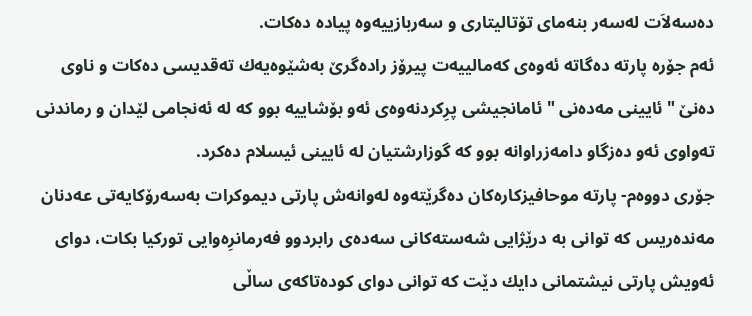ده‌سه‌لاَت له‌سه‌ر بنه‌مای تۆتالیتاری و سه‌ربازییه‌وه‌ پیاده‌ ده‌كات.
ئه‌م جۆره‌ پارته‌ ده‌گاته‌ ئه‌وه‌ی كه‌مالییه‌ت پیرۆز راده‌گرێ به‌شێوه‌یه‌ك ته‌قدیسی ده‌كات و ناوی ده‌نێ " ئایینی مه‌ده‌نی " ئامانجیشی پرِكردنه‌وه‌ی ئه‌و بۆشاییه‌ بوو كه‌ له‌ ئه‌نجامی لێدان و رماندنی ته‌واوی ئه‌و ده‌زگاو دامه‌زراوانه‌ بوو كه‌ گوزارشتیان له‌ ئایینی ئیسلام ده‌كرد.
جۆری دووه‌م- پارته‌ موحافیزكاره‌كان ده‌گرێته‌وه‌ له‌وانه‌ش پارتی دیموكرات به‌سه‌رۆكایه‌تی عه‌دنان مه‌نده‌ریس كه‌ توانی به‌ درێژایی شه‌سته‌كانی سه‌ده‌ی رابردوو فه‌رمانرِه‌وایی توركیا بكات، دوای ئه‌ویش پارتی نیشتمانی دایك دێت كه‌ توانی دوای كوده‌تاكه‌ی ساڵی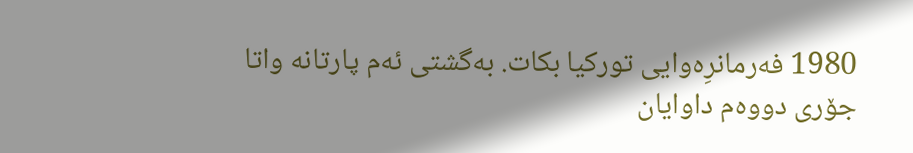1980 فه‌رمانرِه‌وایی توركیا بكات. به‌گشتی ئه‌م پارتانه‌ واتا جۆری دووه‌م داوایان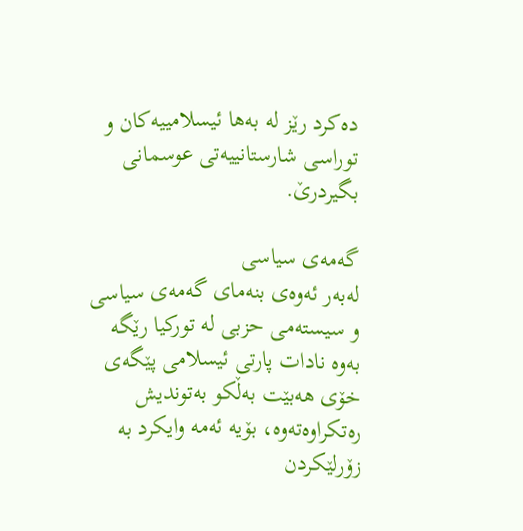ده‌كرد رێز له‌ به‌ها ئیسلامییه‌كان و توراسی شارستانییه‌تی عوسمانی بگیردرێ.

گه‌مه‌ی سیاسی
له‌به‌ر ئه‌وه‌ی بنه‌مای گه‌مه‌ی سیاسی و سیسته‌می حزبی له‌ توركیا رێگه‌ به‌وه‌ نادات پارتی ئیسلامی پێگه‌ی خۆی هه‌بێت به‌ڵكو به‌توندیش ره‌تكراوه‌ته‌وه‌، بۆیه‌ ئه‌مه‌ وایكرد به‌ زۆرلێكردن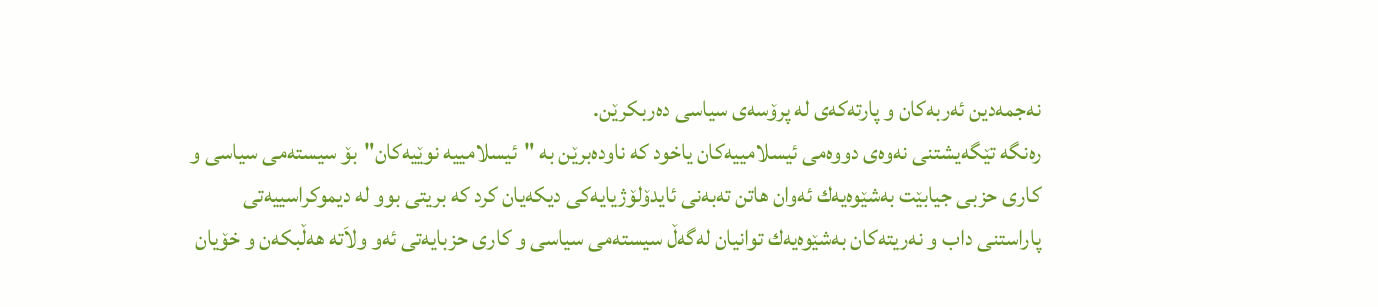نه‌جمه‌دین ئه‌ربه‌كان و پارته‌كه‌ی له‌ پرۆسه‌ی سیاسی ده‌ربكرێن.
ره‌نگه‌ تێگه‌یشتنی نه‌وه‌ی دووه‌می ئیسلامییه‌كان یاخود كه‌ ناوده‌برێن به‌ "ئیسلامییه‌ نوێیه‌كان"بۆ سیسته‌می سیاسی و كاری حزبی جیابێت به‌شێوه‌یه‌ك ئه‌وان هاتن ته‌به‌نی ئایدۆلۆژیایه‌كی دیكه‌یان كرد كه‌ بریتی بوو له‌ دیموكراسییه‌تی پاراستنی داب و نه‌ریته‌كان به‌شێوه‌یه‌ك توانیان له‌گه‌ڵ سیسته‌می سیاسی و كاری حزبایه‌تی ئه‌و ولاَته‌ هه‌ڵبكه‌ن و خۆیان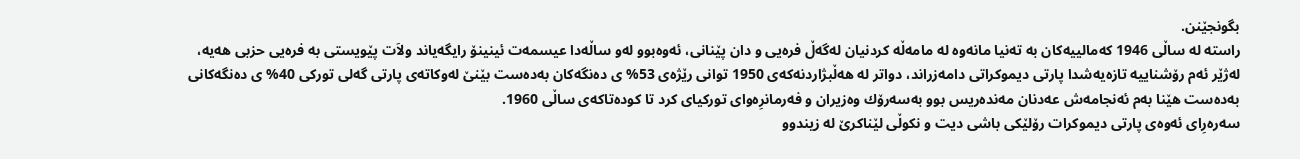بگونجێنن.
راسته‌ له‌ ساڵی 1946 كه‌مالییه‌كان به‌ ته‌نیا مانه‌وه‌ له‌ مامه‌ڵه‌ كردنیان له‌گه‌ڵ فره‌یی و دان پێنانی، ئه‌وه‌بوو له‌و ساڵه‌دا عیسمه‌ت ئینینۆ رایگه‌یاند ولاَت پێویستی به‌ فره‌یی حزبی هه‌یه‌، له‌ژێر ئه‌م رۆشناییه‌ تازه‌یه‌شدا پارتی دیموكراتی دامه‌زراند، دواتر له‌ هه‌ڵبژاردنه‌كه‌ی 1950 توانی رێژه‌ی 53% ی ده‌نگه‌كان به‌ده‌ست بێنێ له‌وكاته‌ی پارتی گه‌لی توركی 40% ی ده‌نگه‌كانی به‌ده‌ست هێنا به‌م ئه‌نجامه‌ش عه‌دنان مه‌نده‌ریس بوو به‌سه‌رۆك وه‌زیران و فه‌رمانرِه‌وای توركیای كرد تا كوده‌تاكه‌ی ساڵی 1960.
سه‌ره‌رِای ئه‌وه‌ی پارتی دیموكرات رۆلێكی باشی دیت و نكوڵی لێناكرێ له‌ زیندوو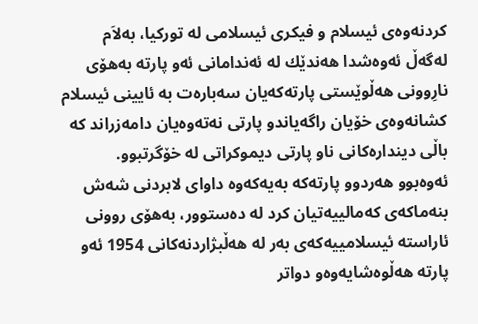كردنه‌وه‌ی ئیسلام و فیكری ئیسلامی له‌ توركیا، به‌لاَم له‌گه‌ڵ ئه‌وه‌شدا هه‌ندێك له‌ ئه‌ندامانی ئه‌و پارته‌ به‌هۆی نارِوونی هه‌ڵوێستی پارته‌كه‌یان سه‌باره‌ت به‌ ئایینی ئیسلام كشانه‌وه‌ی خۆیان راگه‌یاندو پارتی نه‌ته‌وه‌یان دامه‌زراند كه‌ باڵی دینداره‌كانی ناو پارتی دیموكراتی له‌ خۆگرتبوو.
ئه‌وه‌بوو هه‌ردوو پارته‌كه‌ به‌یه‌كه‌وه‌ داوای لابردنی شه‌ش بنه‌ماكه‌ی كه‌مالییه‌تیان كرد له‌ ده‌ستوور، به‌هۆی روونی ئاراسته‌ ئیسلامییه‌كه‌ی به‌ر له‌ هه‌ڵبژاردنه‌كانی 1954 ئه‌و پارته‌ هه‌ڵوه‌شایه‌وه‌و دواتر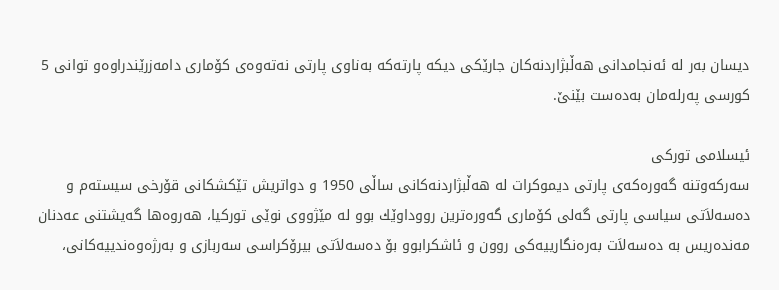دیسان به‌ر له‌ ئه‌نجامدانی هه‌ڵبژاردنه‌كان جارێكی دیكه‌ پارته‌كه‌ به‌ناوی پارتی نه‌ته‌وه‌ی كۆماری دامه‌زرێندراوه‌و توانی 5 كورسی په‌رله‌مان به‌ده‌ست بێنێ.

ئیسلامی توركی
سه‌ركه‌وتنه‌ گه‌وره‌كه‌ی پارتی دیموكرات له‌ هه‌ڵبژاردنه‌كانی ساڵی 1950 و دواتریش تێكشكانی قۆرخی سیسته‌م و ده‌سه‌لاَتی سیاسی پارتی گه‌لی كۆماری گه‌وره‌ترین رووداوێك بوو له‌ مێژووی نوێی توركیا، هه‌روه‌ها گه‌یشتنی عه‌دنان مه‌نده‌ریس به‌ ده‌سه‌لاَت به‌ره‌نگارییه‌كی روون و ئاشكرابوو بۆ ده‌سه‌لاَتی بیرۆكراسی سه‌ربازی و به‌رژه‌وه‌ندییه‌كانی،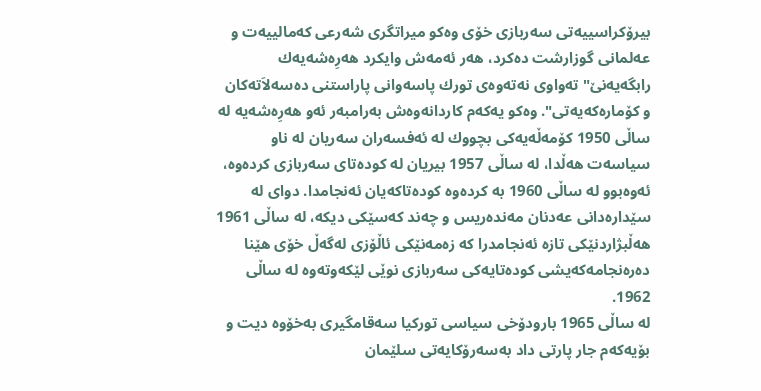بیرۆكراسییه‌تی سه‌ربازی خۆی وه‌كو میراتگری شه‌رعی كه‌مالییه‌ت و عه‌لمانی گوزارشت ده‌كرد، هه‌ر ئه‌مه‌ش وایكرد هه‌رِه‌شه‌یه‌ك رابگه‌یه‌نێ" ته‌واوی نه‌ته‌وه‌ی تورك پاسه‌وانی پاراستنی ده‌سه‌لاَته‌كان و كۆماره‌كه‌یه‌تی". وه‌كو یه‌كه‌م كاردانه‌وه‌ش به‌رامبه‌ر ئه‌و هه‌رِه‌شه‌یه‌ له‌ ساڵی 1950 كۆمه‌ڵه‌یه‌كی بچووك له‌ ئه‌فسه‌ران سه‌ریان له‌ ناو سیاسه‌ت هه‌ڵدا، له‌ ساڵی 1957 بیریان له‌ كوده‌تای سه‌ربازی كرده‌وه‌، ئه‌وه‌بوو له‌ ساڵی 1960 به‌ كرده‌وه‌ كوده‌تاكه‌یان ئه‌نجامدا. دوای له‌ سێداره‌دانی عه‌دنان مه‌نده‌ریس و چه‌ند كه‌سێكی دیكه‌، له‌ ساڵی 1961 هه‌ڵبژاردنێكی تازه‌ ئه‌نجامدرا كه‌ زه‌مه‌نێكی ئاڵۆزی له‌گه‌ڵ خۆی هێنا ده‌ره‌نجامه‌كه‌یشی كوده‌تایه‌كی سه‌ربازی نوێی لێكه‌وته‌وه‌ له‌ ساڵی 1962.
له‌ ساڵی 1965 بارودۆخی سیاسی توركیا سه‌قامگیری به‌خۆوه‌ دیت و بۆیه‌كه‌م جار پارتی داد به‌سه‌رۆكایه‌تی سلێمان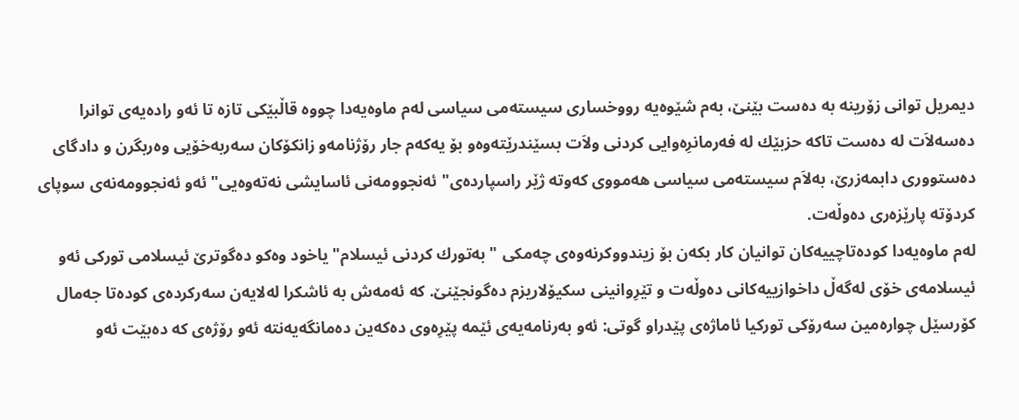دیمریل توانی زۆرینه‌ به‌ ده‌ست بێنێ، به‌م شێوه‌یه‌ رووخساری سیسته‌می سیاسی له‌م ماوه‌یه‌دا چووه‌ قاڵبێكی تازه‌ تا ئه‌و راده‌یه‌ی توانرا ده‌سه‌لاَت له‌ ده‌ست تاكه‌ حزبێك له‌ فه‌رمانرِه‌وایی كردنی ولاَت بسێندرێته‌وه‌و بۆ یه‌كه‌م جار رۆژنامه‌و زانكۆكان سه‌ربه‌خۆیی وه‌ربگرن و دادگای ده‌ستووری دابمه‌زرێ، به‌لاَم سیسته‌می سیاسی هه‌مووی كه‌وته‌ ژێر راسپارده‌ی" ئه‌نجوومه‌نی ئاسایشی نه‌ته‌وه‌یی" ئه‌و ئه‌نجوومه‌نه‌ی سوپای كردۆته‌ پارێزه‌ری ده‌وڵه‌ت.
له‌م ماوه‌یه‌دا كوده‌تاچییه‌كان توانیان كار بكه‌ن بۆ زیندووكرنه‌وه‌ی چه‌مكی " به‌تورك كردنی ئیسلام" یاخود وه‌كو ده‌گوترێ ئیسلامی توركی ئه‌و ئیسلامه‌ی خۆی له‌گه‌ڵ داخوازییه‌كانی ده‌وڵه‌ت و تێرِوانینی سكیۆلاریزم ده‌گونجێنێ. كه‌ ئه‌مه‌ش به‌ ئاشكرا له‌لایه‌ن سه‌ركرده‌ی كوده‌تا جه‌مال كۆرسێل چواره‌مین سه‌رۆكی توركیا ئاماژه‌ی پێدراو گوتی: ئه‌و به‌رنامه‌یه‌ی ئێمه‌ پێرِه‌وی ده‌كه‌ین ده‌مانگه‌یه‌نته‌ ئه‌و رۆژه‌ی كه‌ ده‌بێت ئه‌و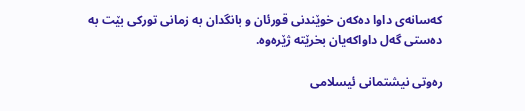كه‌سانه‌ی داوا ده‌كه‌ن خوێندنی قورئان و بانگدان به‌ زمانی توركی بێت به‌ ده‌ستی گه‌ل داواكه‌یان بخرێته‌ ژێره‌وه‌.

ره‌وتی نیشتمانی ئیسلامی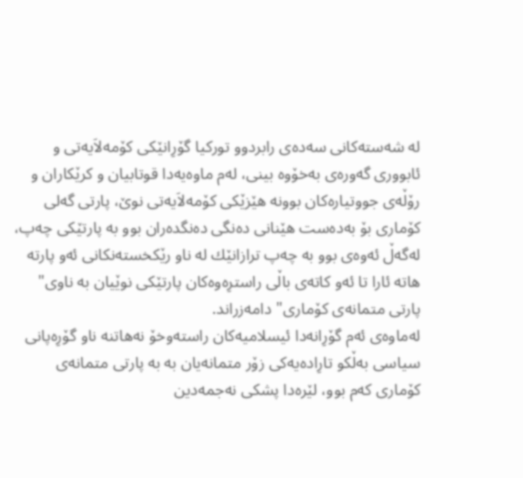له‌ شه‌سته‌كانی سه‌ده‌ی رابردوو توركیا گۆرِانێكی كۆمه‌لاَیه‌تی و ئابووری گه‌وره‌ی به‌خۆوه‌ بینی، له‌م ماوه‌یه‌دا قوتابیان و كرێكاران و رۆڵه‌ی جووتیاره‌كان بوونه‌ هێزێكی كۆمه‌لاَیه‌تی نوێ، پارتی گه‌لی كۆماری بۆ به‌ده‌ست هێنانی ده‌نگی ده‌نگده‌ران بوو به‌ پارتێكی چه‌پ، له‌گه‌ڵ ئه‌وه‌ی بوو به‌ چه‌پ ترازانێك له‌ ناو رێكخسته‌نكانی ئه‌و پارته‌ هاته‌ ئارا تا ئه‌و كاته‌ی باڵی راسترِه‌وه‌كان پارتێكی نوێیان به‌ ناوی" پارتی متمانه‌ی كۆماری" دامه‌زراند.
له‌ماوه‌ی ئه‌م گۆرِانه‌دا ئیسلامیه‌كان راسته‌وخۆ نه‌هاتنه‌ ناو گۆرِه‌پانی سیاسی به‌ڵكو تارِاده‌یه‌كی زۆر متمانه‌یان به‌ به‌ پارتی متمانه‌ی كۆماری كه‌م بوو، لێره‌دا پشكی نه‌جمه‌دین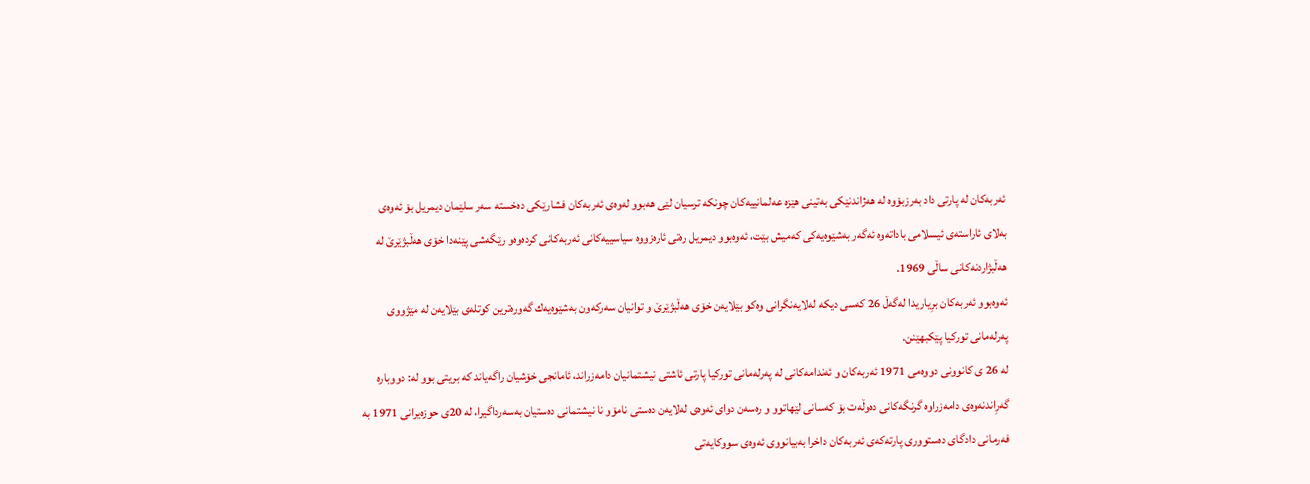ئه‌ربه‌كان له‌ پارتی داد به‌رزبۆوه‌ له‌ هه‌ژاندنێكی به‌تینی هێزه‌ عه‌لمانییه‌كان چونكه‌ ترسیان لێی هه‌بوو له‌وه‌ی ئه‌ربه‌كان فشارێكی ده‌خسته‌ سه‌ر سلێمان دیمریل بۆ ئه‌وه‌ی به‌لای ئاراسته‌ی ئیسلامی باداته‌وه‌ ئه‌گه‌ر به‌شێوه‌یه‌كی كه‌میش بێت، ئه‌وه‌بوو دیمریل ره‌تی ئاره‌زووه‌ سیاسییه‌كانی ئه‌ربه‌كانی كرده‌وه‌و رێگه‌شی پێنه‌دا خۆی هه‌ڵبژێرێ له‌ هه‌ڵبژاردنه‌كانی ساڵی 1969.
ئه‌وه‌بوو ئه‌ربه‌كان برِیاریدا له‌گه‌ڵ 26 كه‌سی دیكه‌ له‌لایه‌نگرانی وه‌كو بێلایه‌ن خۆی هه‌ڵبژێرێ و توانیان سه‌ركه‌ون به‌شێوه‌یه‌ك گه‌وره‌ترین كوتله‌ی بێلایه‌ن له‌ مێژووی په‌رله‌مانی توركیا پێكبهێنن.
له‌ 26 ی كانوونی دووه‌می 1971 ئه‌ربه‌كان و ئه‌ندامه‌كانی له‌ په‌رله‌مانی توركیا پارتی ئاشتی نیشتمانیان دامه‌زراند، ئامانجی خۆشیان راگه‌یاند كه‌ بریتی بوو له‌: دووباره‌ گه‌رِاندنه‌وه‌ی دامه‌زراوه‌ گرنگه‌كانی ده‌وڵه‌ت بۆ كه‌سانی لێهاتوو و ره‌سه‌ن دوای ئه‌وه‌ی له‌لایه‌ن ده‌ستی نامۆو نا نیشتمانی ده‌ستیان به‌سه‌رداگیرا، له‌ 20ی حوزه‌یرانی 1971 به‌ فه‌رمانی دادگای ده‌ستووری پارته‌كه‌ی ئه‌ربه‌كان داخرا به‌بیانووی ئه‌وه‌ی سووكایه‌تی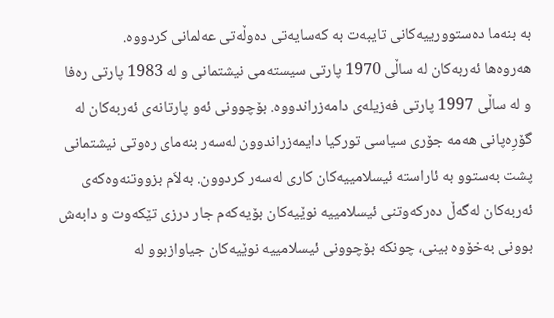به‌ بنه‌ما ده‌ستوورییه‌كانی تایبه‌ت به‌ كه‌سایه‌تی ده‌وڵه‌تی عه‌لمانی كردووه‌.
هه‌روه‌ها ئه‌ربه‌كان له‌ ساڵی 1970 پارتی سیسته‌می نیشتمانی و له‌ 1983 پارتی ره‌فا و له‌ ساڵی 1997 پارتی فه‌زیله‌ی دامه‌زراندووه‌. بۆچوونی ئه‌و پارتانه‌ی ئه‌ربه‌كان له‌ گۆرِه‌پانی هه‌مه‌ جۆری سیاسی توركیا دایمه‌زراندوون له‌سه‌ر بنه‌مای ره‌وتی نیشتمانی پشت به‌ستوو به‌ ئاراسته‌ ئیسلامییه‌كان كاری له‌سه‌ر كردوون. به‌لاَم بزووتنه‌وه‌كه‌ی ئه‌ربه‌كان له‌گه‌ڵ ده‌ركه‌وتنی ئیسلامییه‌ نوێیه‌كان بۆیه‌كه‌م جار درزی تێكه‌وت و دابه‌ش بوونی به‌خۆوه‌ بینی، چونكه‌ بۆچوونی ئیسلامییه‌ نوێیه‌كان جیاوازبوو له‌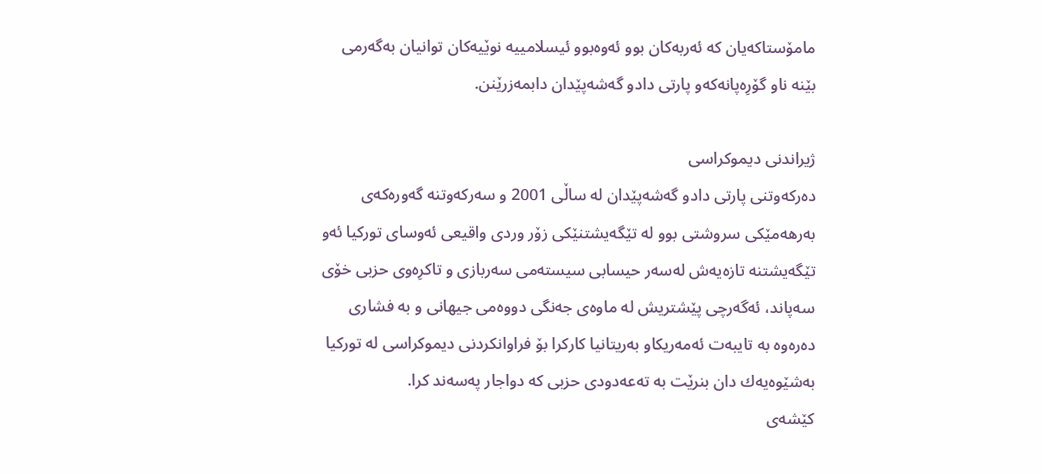مامۆستاكه‌یان كه‌ ئه‌ربه‌كان بوو ئه‌وه‌بوو ئیسلامییه‌ نوێیه‌كان توانیان به‌گه‌رمی بێنه‌ ناو گۆرِه‌پانه‌كه‌و پارتی دادو گه‌شه‌پێدان دابمه‌زرێنن.

ژیراندنی دیموكراسی
ده‌ركه‌وتنی پارتی دادو گه‌شه‌پێدان له‌ ساڵی 2001 و سه‌ركه‌وتنه‌ گه‌وره‌كه‌ی به‌رهه‌مێكی سروشتی بوو له‌ تێگه‌یشتنێكی زۆر وردی واقیعی ئه‌وسای توركیا ئه‌و تێگه‌یشتنه‌ تازه‌یه‌ش له‌سه‌ر حیسابی سیسته‌می سه‌ربازی و تاكرِه‌وی حزبی خۆی سه‌پاند، ئه‌گه‌رچی پێشتریش له‌ ماوه‌ی جه‌نگی دووه‌می جیهانی و به‌ فشاری ده‌ره‌وه‌ به‌ تایبه‌ت ئه‌مه‌ریكاو به‌ریتانیا كاركرا بۆ فراوانكردنی دیموكراسی له‌ توركیا به‌شێوه‌یه‌ك دان بنرێت به‌ ته‌عه‌دودی حزبی كه‌ دواجار په‌سه‌ند كرا.
كێشه‌ی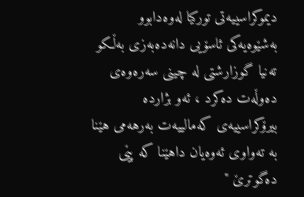دیموكراسییه‌تی توركیا له‌وه‌دابوو به‌شێوه‌یه‌كی ئاسۆیی دانه‌ده‌به‌زی به‌ڵكو ته‌نیا گوزارشتی له‌ چینی سه‌ره‌وه‌ی ده‌وڵه‌ت ده‌كرد ، ئه‌و بژارده‌ بیرۆكراسییه‌ی كه‌مالییه‌ت به‌رهه‌می هێنا به‌ ته‌واوی ئه‌وه‌یان داهێنا كه‌ پێی ده‌گوترێ "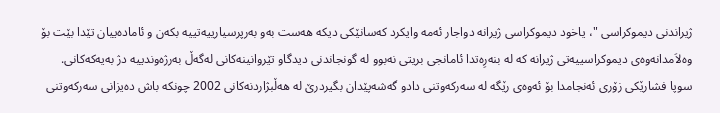ژیراندنی دیموكراسی "، یاخود دیموكراسی ژیرانه‌ دواجار ئه‌مه‌ وایكرد كه‌سانێكی دیكه‌ هه‌ست به‌و به‌رپرسیارییه‌تییه‌ بكه‌ن و ئاماده‌ییان تێدا بێت بۆ وه‌لاَمدانه‌وه‌ی دیموكراسییه‌تی ژیرانه‌ كه‌ له‌ بنه‌رِه‌تدا ئامانجی بریتی نه‌بوو له‌ گونجاندنی دیدگاو تێروانینه‌كانی له‌گه‌ڵ به‌رژه‌وندییه‌ دژ به‌یه‌كه‌كانی.
سوپا فشارێكی زۆری ئه‌نجامدا بۆ ئه‌وه‌ی رێگه‌ له‌ سه‌ركه‌وتنی دادو گه‌شه‌پێدان بگیردرێ له‌ هه‌ڵبژاردنه‌كانی 2002 چونكه‌ باش ده‌یزانی سه‌ركه‌وتنی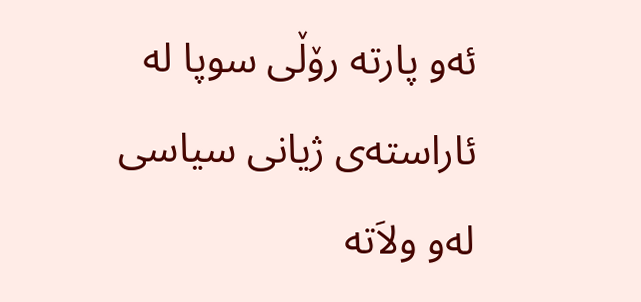ئه‌و پارته‌ رۆڵی سوپا له‌ ئاراسته‌ی ژیانی سیاسی له‌و ولاَته‌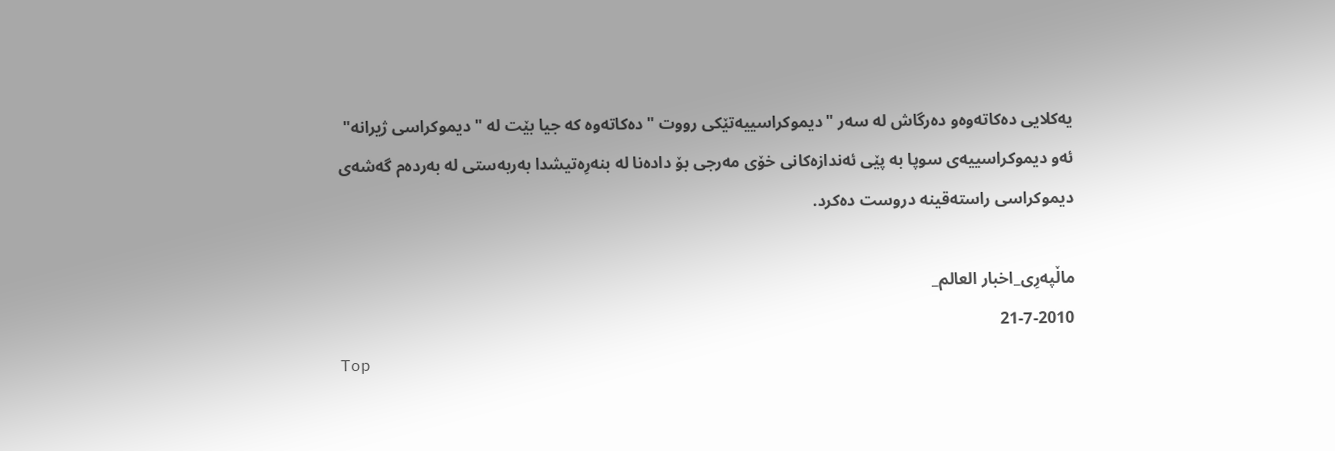یه‌كلایی ده‌كاته‌وه‌و ده‌رگاش له‌ سه‌ر "دیموكراسییه‌تێكی رووت "ده‌كاته‌وه‌ كه‌ جیا بێت له‌ " دیموكراسی ژیرانه‌" ئه‌و دیموكراسییه‌ی سوپا به‌ پێی ئه‌ندازه‌كانی خۆی مه‌رجی بۆ داده‌نا له‌ بنه‌رِه‌تیشدا به‌ربه‌ستی له‌ به‌رده‌م گه‌شه‌ی دیموكراسی راسته‌قینه‌ دروست ده‌كرد.

ماڵپه‌رِی_اخبار العالم_
21-7-2010
Top